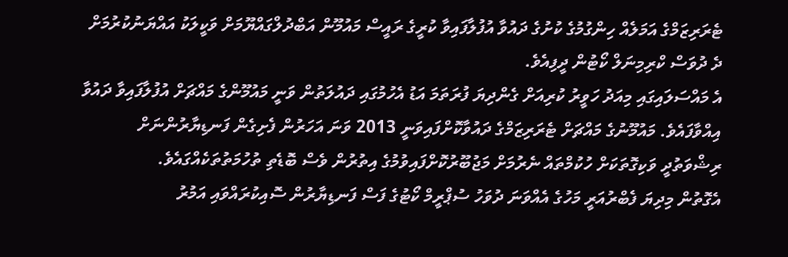ޓެރަރިޒަމްގެ އަމަލެއް ހިންގުމުގެ ކުށުގެ ދައުވާ އުފުލާފައިވާ ކުރީގެ ރައީސް މައުމޫން އަބްދުލްގައްޔޫމަށް ވަކީލަކު އައްޔަނުކުރުމަށް ދެ ދުވަސް ކްރިމިނަލް ކޯޓުން ދީފިއެވެ.
އެ މައްސަލައިގައި މިއަދު ހަވީރު ކުރިއަށް ގެންދިޔަ ފުރަތަމަ އަޑު އެހުމުގައި ދައުލަތުން ވަނީ މައުމޫންގެ މައްޗަށް އުފުލާފައިވާ ދައުވާ އިއްވާފައެވެ. މައުމޫނުގެ މައްޗަށް ޓެރަރިޒަމްގެ ދައުވާކޮށްފައިވަނީ 2013 ވަނަ އަހަރުން ފެށިގެން ފަނޑިޔާރުންނަށް ރިޝްވަތުދީ ވަކިގޮތަކަށް ހުކުމްތައް ނެރުމަށް މަޖުބޫރުކޮށްފައިވުމުގެ އިތުރުން ވެސް ބޮޑެތި ތުހުމަތުތަކެއްގައެވެ.
އެގޮތުން މިދިޔަ ފެބްރުއަރީ މަހުގެ އެއްވަނަ ދުވަހު ސުޕްރީމް ކޯޓުގެ ފަސް ފަނޑިޔާރުން ސޮއިކުރައްވައި އަމުރު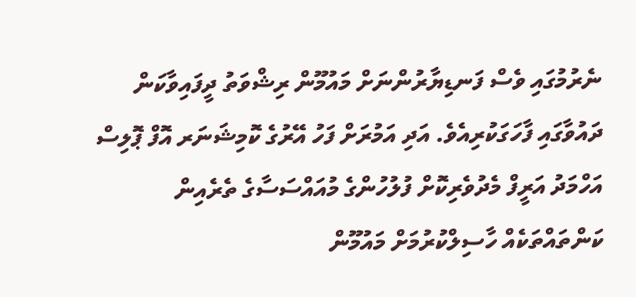ނެރުމުގައި ވެސް ފަނޑިޔާރުންނަށް މައުމޫން ރިޝްވަތު ދީފައިވާކަން ދައުވާގައި ފާހަގަކުރިއެވެ. އަދި އަމުރަށް ފަހު އޭރުގެ ކޮމިޝަނަރ އޮފް ޕޮލިސް އަހްމަދު އަރީފް މެދުވެރިކޮށް ފުލުހުންގެ މުއައްސަސާގެ ތެރެއިން ކަންތައްތަކެއް ހާސިލްކުރުމަށް މައުމޫން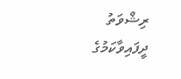ރިޝްވަތު ދީފައިވާކަމުގެ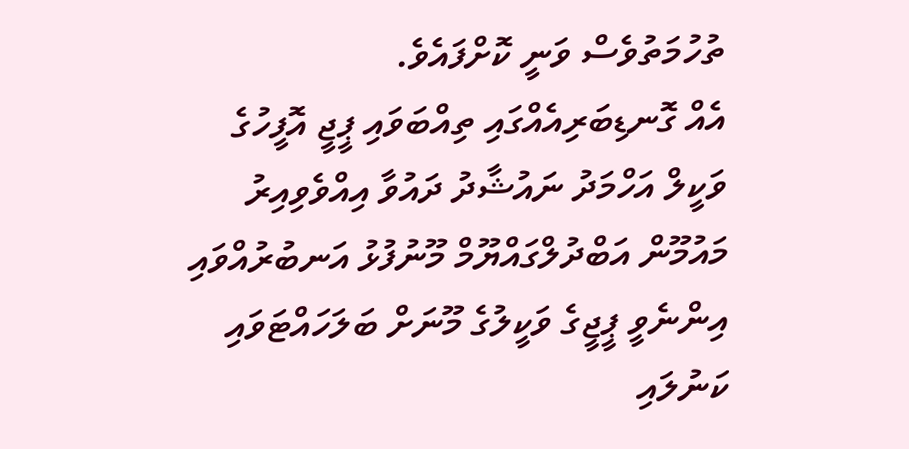ތުހުމަތުވެސް ވަނީ ކޮށްފައެވެ.
އެއް ގޮނޑިބަރިއެއްގައި ތިއްބަވައި ޕީޖީ އޮފީހުގެ ވަކީލް އަހްމަދު ނައުޝާދު ދައުވާ އިއްވެވިއިރު މައުމޫން އަބްދުލްގައްޔޫމް މޫނުފުޅު އަނބުރުއްވައި އިންނެވީ ޕީޖީގެ ވަކީލުގެ މޫނަށް ބަލަހައްޓަވައި ކަނުލައި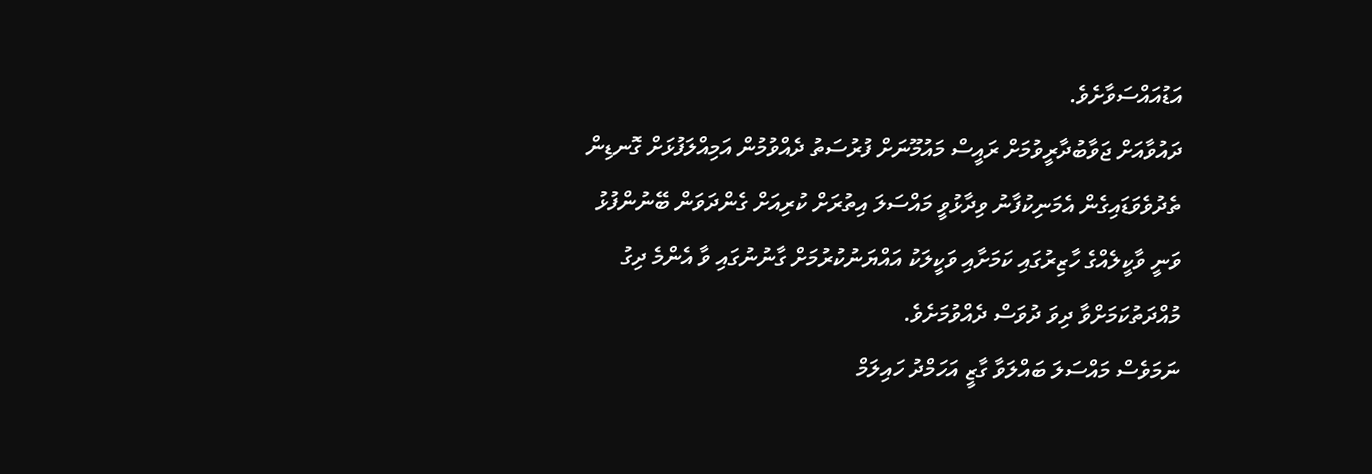އަޑުއައްސަވާށެވެ.
ދައުވާއަށް ޖަވާބުދާރީވުމަށް ރައީސް މައުމޫނަށް ފުރުސަތު ދެއްވުމުން އަމިއްލަފުޅަށް ގޮނޑިން ތެދުވެވަޑައިގެން އެމަނިކުފާނު ވިދާޅުވީ މައްސަލަ އިތުރަށް ކުރިއަށް ގެންދަވަން ބޭނުންފުޅު ވަނީ ވާކީލެއްގެ ހާޒިރުގައި ކަމަށާއި ވަކީލަކު އައްޔަނުކުރުމަށް ގާނުނުގައި ވާ އެންމެ ދިގު މުއްދަތުކަމަށްވާ ދިވަ ދުވަސް ދެއްވުމަށެވެ.
ނަމަވެސް މައްސަލަ ބައްލަވާ ގާޒީ އަހަމްދު ހައިލަމް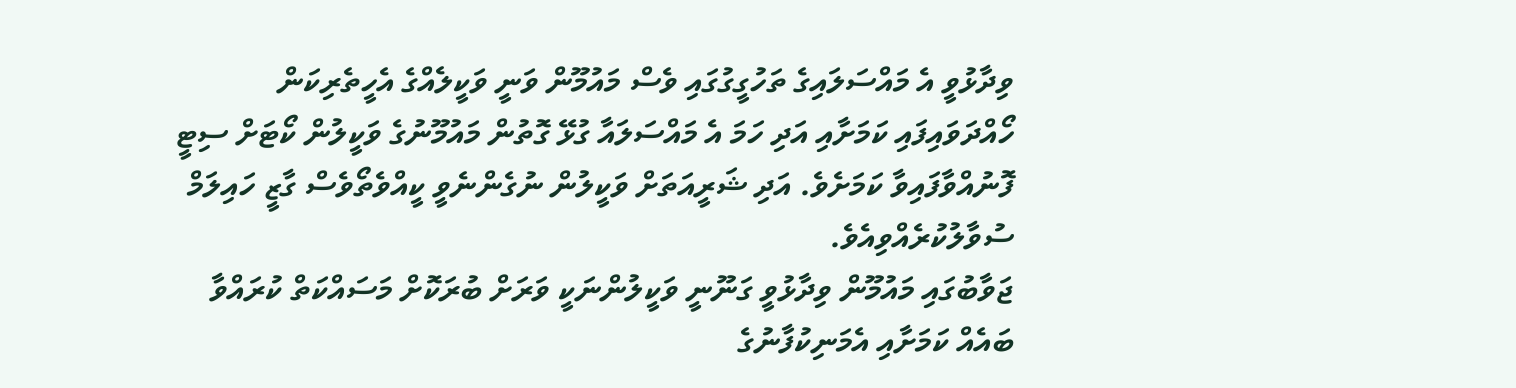ވިދާޅުވީ އެ މައްސަލައިގެ ތަހުގީގުގައި ވެސް މައުމޫން ވަނީ ވަކީލެއްގެ އެހީތެރިކަން ހޯއްދަވައިފައި ކަމަށާއި އަދި ހަމަ އެ މައްސަލައާ ގުޅޭ ގޮތުން މައުމޫނުގެ ވަކީލުން ކޯޓަށް ސިޓީ ފޮނުއްވާފައިވާ ކަމަށެވެ. އަދި ޝަރީއަތަށް ވަކީލުން ނުގެންނެވީ ކީއްވެތޯވެސް ގާޒީ ހައިލަމް ސުވާލުކުރެއްވިއެވެ.
ޖަވާބުގައި މައުމޫން ވިދާޅުވީ ގަނޫނީ ވަކީލުންނަކީ ވަރަށް ބުރަކޮށް މަސައްކަތް ކުރައްވާ ބައެއް ކަމަށާއި އެމަނިކުފާނުގެ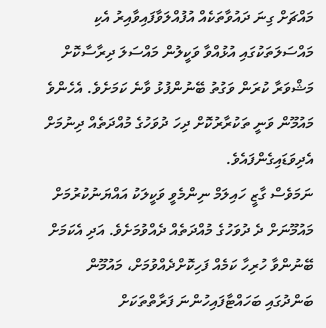މައްޗަށް ގިނަ ދައުވާތަކެއް އުފުއްލަވާފައިވާއިރު އެކި މައްސަލަތަކުގައި އުޅުއްވާ ވަކީލުން މައްސަލަ ދިރާސާކޮށް މަޝްވަރާ ކުރަން ވަގުތު ބޭނުންފުޅު ވާނެ ކަމަށެވެ. އެހެންވެ މައުމޫން ވަނީ ތަކުރާރުކޮށް ދިހަ ދުވަހުގެ މުއްދަތެއް ދިނުމަށް އެދިވަޑައިގެންފައެވެ.
ނަމަވެސް ގާޒީ ހައިލަމް ނިންމެވީ ވަކީލަކު އައްޔަނުކުރުމަށް މައުމޫނަށް ދެ ދުވަހުގެ މުއްދަތެއް ދެއްވުމަށެވެ. އަދި އެކަމަށް ބޭނުންވާ ހުރިހާ ކަމެއް ފަހިކޮށްދެއްވުމަށް، މައުމޫން ބަންދުގައި ބަހައްޓާފައިހުންނަ ފަރާތްތަކަށް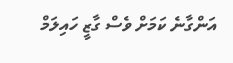އަންގާނެ ކަމަށް ވެސް ގާޒީ ހައިލަމް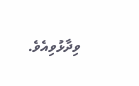ވިދާޅުވިއެވެ.